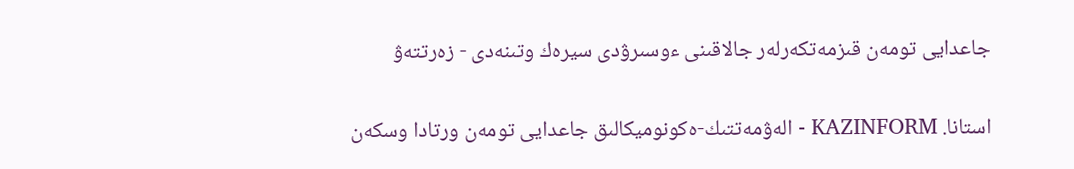جاعدايى تومەن قىزمەتكەرلەر جالاقىنى ءوسىرۋدى سيرەك وتىنەدى - زەرتتەۋ

استانا. KAZINFORM - الەۋمەتتىك-ەكونوميكالىق جاعدايى تومەن ورتادا وسكەن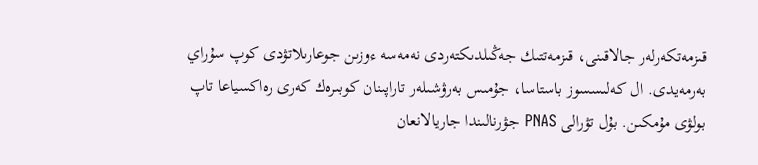قىزمەتكەرلەر جالاقىنى، قىزمەتتىك جەڭىلدىكتەردى نەمەسە ءوزىن جوعارىلاتۋدى كوپ سۇراي بەرمەيدى. ال كەلىسسوز باستاسا، جۇمىس بەرۋشىلەر تاراپىنان كوبىرەك كەرى رەاكسياعا تاپ بولۋى مۇمكىن. بۇل تۋرالى PNAS جۋرنالىندا جاريالانعان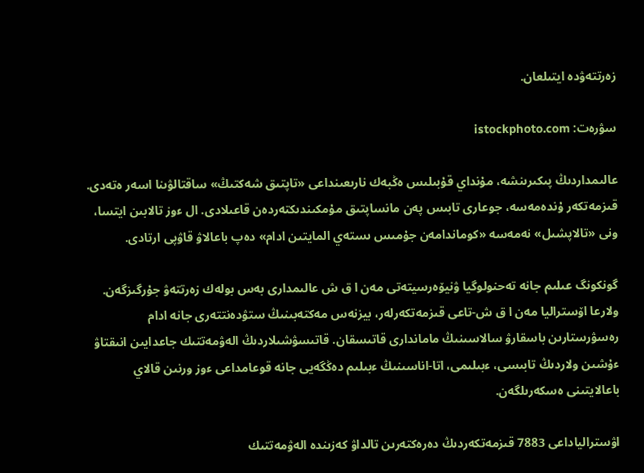زەرتتەۋدە ايتىلعان.

سۋرەت: istockphoto.com

عالىمداردىڭ پىكىرىنشە، مۇنداي قۇبىلىس ەڭبەك نارىعىنداعى «تاپتىق شەكتىڭ» ساقتالۋىنا اسەر ەتەدى. قىزمەتكەر ۇندەمەسە، جوعارى تابىس پەن مانساپتىق مۇمكىندىكتەردەن قاعىلادى. ال ءوز تالابىن ايتسا، ونى «تالاپشىل» نەمەسە «كوماندامەن جۇمىس ىستەي المايتىن ادام» دەپ باعالاۋ قاۋپى ارتادى.

گونكونگ عىلىم جانە تەحنولوگيا ۋنيۆەرسيتەتى مەن ا ق ش عالىمدارى بەس بولەك زەرتتەۋ جۇرگىزگەن. ولارعا اۆستراليا مەن ا ق ش-تاعى قىزمەتكەرلەر، بيزنەس مەكتەبىنىڭ ستۋدەنتتەرى جانە ادام رەسۋرستارىن باسقارۋ سالاسىنىڭ ماماندارى قاتىسقان. قاتىسۋشىلاردىڭ الەۋمەتتىك جاعدايىن انىقتاۋ ءۇشىن ولاردىڭ تابىسى، ءبىلىمى، اتا-اناسىنىڭ ءبىلىم دەڭگەيى جانە قوعامداعى ءوز ورنىن قالاي باعالايتىنى ەسكەرىلگەن.

اۋسترالياداعى 7883 قىزمەتكەردىڭ دەرەكتەرىن تالداۋ كەزىندە الەۋمەتتىك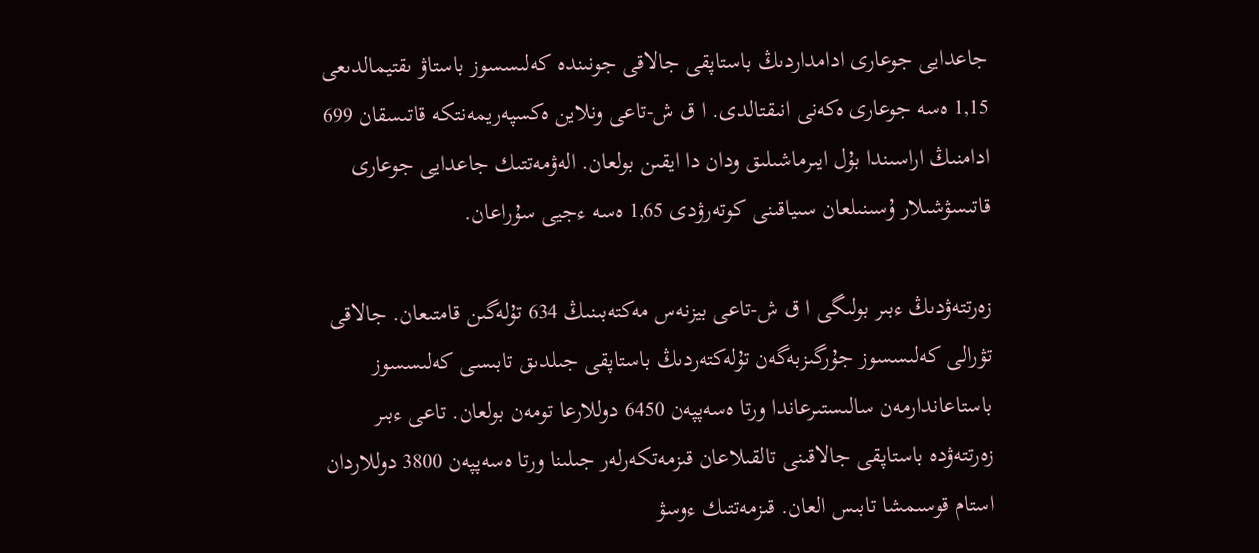جاعدايى جوعارى ادامداردىڭ باستاپقى جالاقى جونىندە كەلىسسوز باستاۋ ىقتيمالدىعى 1,15 ەسە جوعارى ەكەنى انىقتالدى. ا ق ش-تاعى ونلاين ەكسپەريمەنتكە قاتىسقان 699 ادامنىڭ اراسىندا بۇل ايىرماشىلىق ودان دا ايقىن بولعان. الەۋمەتتىك جاعدايى جوعارى قاتىسۋشىلار ۇسىنىلعان سىياقىنى كوتەرۋدى 1,65 ەسە ءجيى سۇراعان.

زەرتتەۋدىڭ ءبىر بولىگى ا ق ش-تاعى بيزنەس مەكتەبىنىڭ 634 تۇلەگىن قامتىعان. جالاقى تۋرالى كەلىسسوز جۇرگىزبەگەن تۇلەكتەردىڭ باستاپقى جىلدىق تابىسى كەلىسسوز باستاعاندارمەن سالىستىرعاندا ورتا ەسەپپەن 6450 دوللارعا تومەن بولعان. تاعى ءبىر زەرتتەۋدە باستاپقى جالاقىنى تالقىلاعان قىزمەتكەرلەر جىلىنا ورتا ەسەپپەن 3800 دوللاردان استام قوسىمشا تابىس العان. قىزمەتتىك ءوسۋ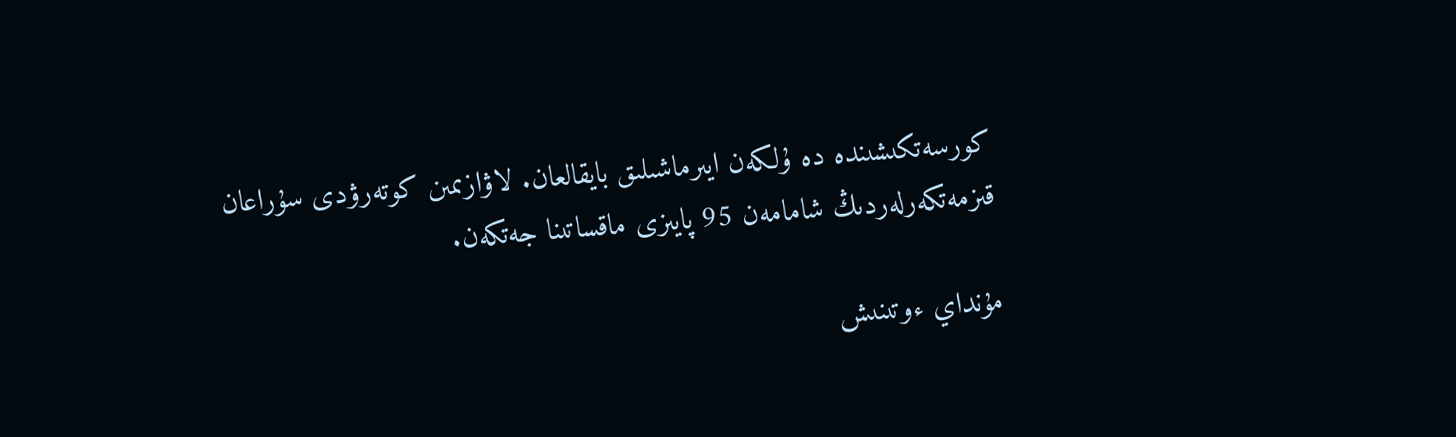كورسەتكىشىندە دە ۇلكەن ايىرماشىلىق بايقالعان. لاۋازىمىن كوتەرۋدى سۇراعان قىزمەتكەرلەردىڭ شامامەن 95 پايىزى ماقساتىنا جەتكەن.

مۇنداي ءوتىنىش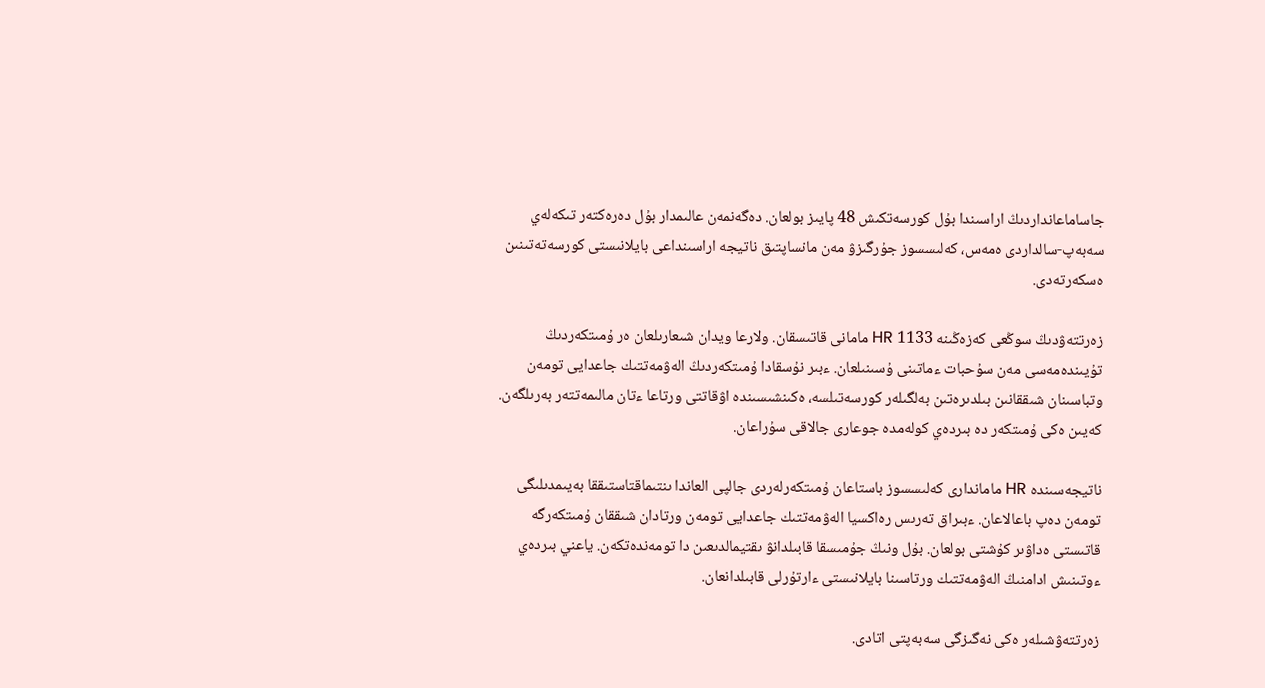جاساماعانداردىڭ اراسىندا بۇل كورسەتكىش 48 پايىز بولعان. دەگەنمەن عالىمدار بۇل دەرەكتەر تىكەلەي سەبەپ-سالداردى ەمەس، كەلىسسوز جۇرگىزۋ مەن مانساپتىق ناتيجە اراسىنداعى بايلانىستى كورسەتەتىنىن ەسكەرتەدى.

زەرتتەۋدىڭ سوڭعى كەزەڭىنە 1133 HR مامانى قاتىسقان. ولارعا ويدان شىعارىلعان ەر ۇمىتكەردىڭ تۇيىندەمەسى مەن سۇحبات ءماتىنى ۇسىنىلعان. ءبىر نۇسقادا ۇمىتكەردىڭ الەۋمەتتىك جاعدايى تومەن وتباسىنان شىققانىن بىلدىرەتىن بەلگىلەر كورسەتىلسە، ەكىنشىسىندە اۋقاتتى ورتاعا ءتان مالىمەتتەر بەرىلگەن. كەيىن ەكى ۇمىتكەر دە بىردەي كولەمدە جوعارى جالاقى سۇراعان.

ناتيجەسىندە HR ماماندارى كەلىسسوز باستاعان ۇمىتكەرلەردى جالپى العاندا ىنتىماقتاستىققا بەيىمدىلىگى تومەن دەپ باعالاعان. ءبىراق تەرىس رەاكسيا الەۋمەتتىك جاعدايى تومەن ورتادان شىققان ۇمىتكەرگە قاتىستى ەداۋىر كۇشتى بولعان. بۇل ونىڭ جۇمىسقا قابىلدانۋ ىقتيمالدىعىن دا تومەندەتكەن. ياعني بىردەي ءوتىنىش ادامنىڭ الەۋمەتتىك ورتاسىنا بايلانىستى ءارتۇرلى قابىلدانعان.

زەرتتەۋشىلەر ەكى نەگىزگى سەبەپتى اتادى.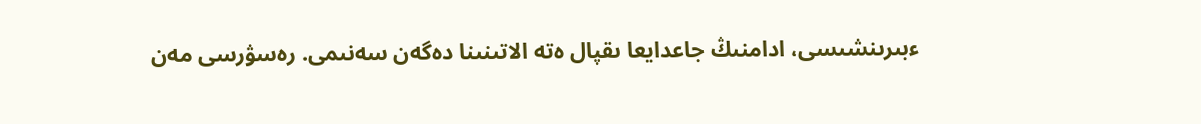ءبىرىنشىسى، ادامنىڭ جاعدايعا ىقپال ەتە الاتىنىنا دەگەن سەنىمى. رەسۋرسى مەن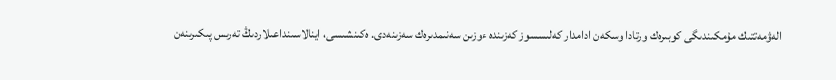الەۋمەتتىك مۇمكىندىگى كوبىرەك ورتادا وسكەن ادامدار كەلىسسوز كەزىندە ءوزىن سەنىمدىرەك سەزىنەدى. ەكىنشىسى، اينالاسىنداعىلاردىڭ تەرىس پىكىرىنەن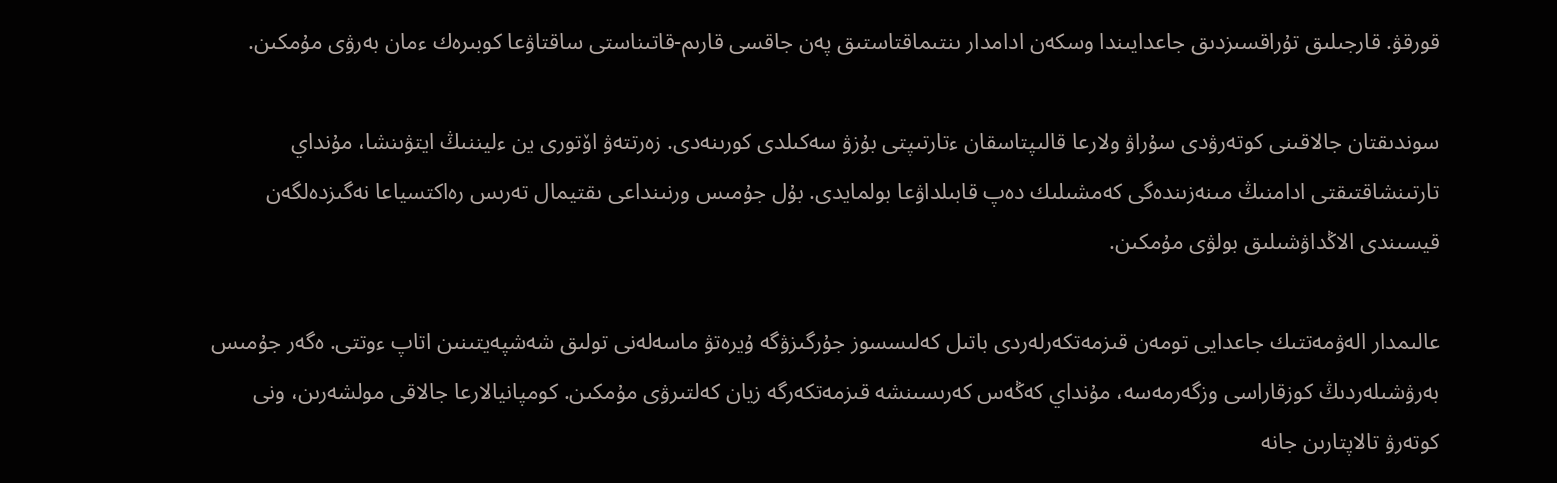قورقۋ. قارجىلىق تۇراقسىزدىق جاعدايىندا وسكەن ادامدار ىنتىماقتاستىق پەن جاقسى قارىم-قاتىناستى ساقتاۋعا كوبىرەك ءمان بەرۋى مۇمكىن.

سوندىقتان جالاقىنى كوتەرۋدى سۇراۋ ولارعا قالىپتاسقان ءتارتىپتى بۇزۋ سەكىلدى كورىنەدى. زەرتتەۋ اۆتورى ين ءليننىڭ ايتۋىنشا، مۇنداي تارتىنشاقتىقتى ادامنىڭ مىنەزىندەگى كەمشىلىك دەپ قابىلداۋعا بولمايدى. بۇل جۇمىس ورنىنداعى ىقتيمال تەرىس رەاكتسياعا نەگىزدەلگەن قيسىندى الاڭداۋشىلىق بولۋى مۇمكىن.

عالىمدار الەۋمەتتىك جاعدايى تومەن قىزمەتكەرلەردى باتىل كەلىسسوز جۇرگىزۋگە ۇيرەتۋ ماسەلەنى تولىق شەشپەيتىنىن اتاپ ءوتتى. ەگەر جۇمىس بەرۋشىلەردىڭ كوزقاراسى وزگەرمەسە، مۇنداي كەڭەس كەرىسىنشە قىزمەتكەرگە زيان كەلتىرۋى مۇمكىن. كومپانيالارعا جالاقى مولشەرىن، ونى كوتەرۋ تالاپتارىن جانە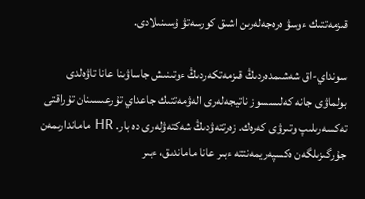قىزمەتتىك ءوسۋ ەرەجەلەرىن اشىق كورسەتۋ ۇسىنىلادى.

سونداي-اق شەشىمدەردىڭ قىزمەتكەردىڭ ءوتىنىش جاساۋىنا عانا تاۋەلدى بولماۋى جانە كەلىسسوز ناتيجەلەرى الەۋمەتتىك جاعداي تۇرعىسىنان تۇراقتى تەكسەرىلىپ وتىرۋى كەرەك. زەرتتەۋدىڭ شەكتەۋلەرى دە بار. HR ماماندارىمەن جۇرگىزىلگەن ەكسپەريمەنتتە ءبىر عانا ماماندىق، ءبىر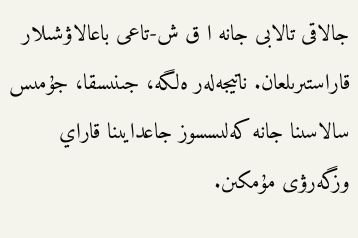جالاقى تالابى جانە ا ق ش-تاعى باعالاۋشىلار قاراستىرىلعان. ناتيجەلەر ەلگە، جىنىسقا، جۇمىس سالاسىنا جانە كەلىسسوز جاعدايىنا قاراي وزگەرۋى مۇمكىن.